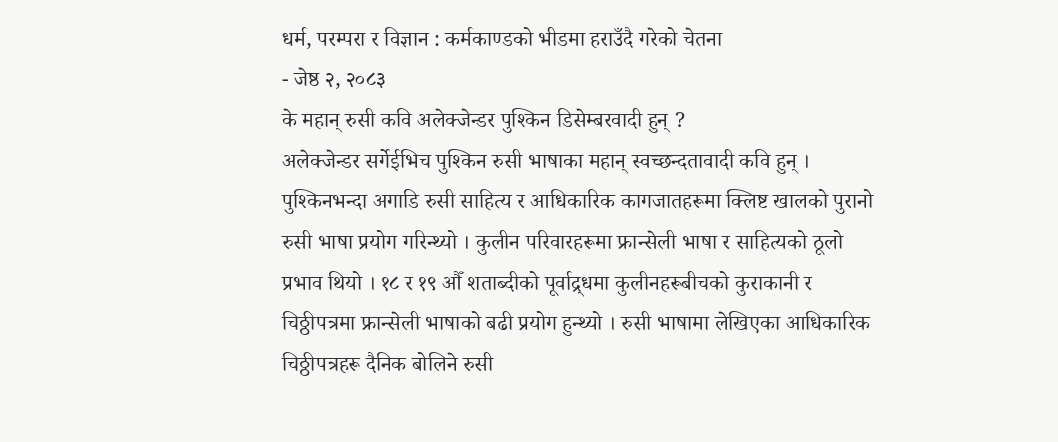धर्म, परम्परा र विज्ञान : कर्मकाण्डको भीडमा हराउँदै गरेको चेतना
- जेष्ठ २, २०८३
के महान् रुसी कवि अलेक्जेन्डर पुश्किन डिसेम्बरवादी हुन् ?
अलेक्जेन्डर सर्गेईभिच पुश्किन रुसी भाषाका महान् स्वच्छन्दतावादी कवि हुन् । पुश्किनभन्दा अगाडि रुसी साहित्य र आधिकारिक कागजातहरूमा क्लिष्ट खालको पुरानो रुसी भाषा प्रयोग गरिन्थ्यो । कुलीन परिवारहरूमा फ्रान्सेली भाषा र साहित्यको ठूलो प्रभाव थियो । १८ र १९ औँ शताब्दीको पूर्वाद्र्धमा कुलीनहरूबीचको कुराकानी र चिठ्ठीपत्रमा फ्रान्सेली भाषाको बढी प्रयोग हुन्थ्यो । रुसी भाषामा लेखिएका आधिकारिक चिठ्ठीपत्रहरू दैनिक बोलिने रुसी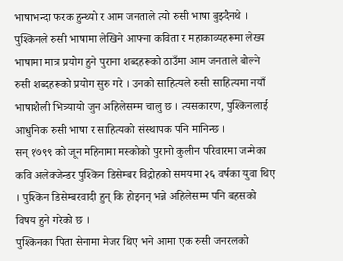भाषाभन्दा फरक हुन्थ्यो र आम जनताले त्यो रुसी भाषा बुझ्दैनथे । पुश्किनले रुसी भाषामा लेखिने आफ्ना कविता र महाकाव्यहरूमा लेख्य भाषामा मात्र प्रयोग हुने पुराना शब्दहरूको ठाउँमा आम जनताले बोल्ने रुसी शब्दहरूको प्रयोग सुरु गरे । उनको साहित्यले रुसी साहित्यमा नयाँ भाषाशैली भित्र्यायो जुन अहिलेसम्म चालु छ । त्यसकारण, पुश्किनलाई आधुनिक रुसी भाषा र साहित्यको संस्थापक पनि मानिन्छ ।
सन् १७९९ को जून महिनामा मस्कोको पुरानो कुलीन परिवारमा जन्मेका कवि अलेक्जेन्डर पुश्किन डिसेम्बर विद्रोहको समयमा २६ वर्षका युवा थिए । पुश्किन डिसेम्बरवादी हुन् कि होइनन् भन्ने अहिलेसम्म पनि बहसको विषय हुने गरेको छ ।
पुश्किनका पिता सेनामा मेजर थिए भने आमा एक रुसी जनरलको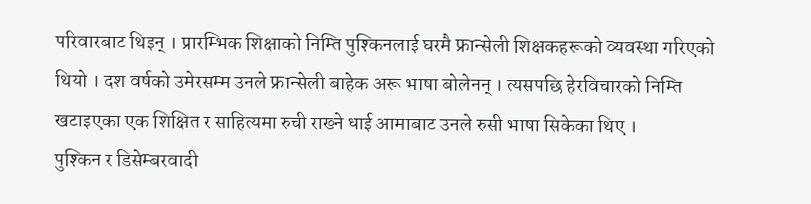परिवारबाट थिइन् । प्रारम्भिक शिक्षाको निम्ति पुश्किनलाई घरमै फ्रान्सेली शिक्षकहरूको व्यवस्था गरिएको थियो । दश वर्षको उमेरसम्म उनले फ्रान्सेली बाहेक अरू भाषा बोलेनन् । त्यसपछि हेरविचारको निम्ति खटाइएका एक शिक्षित र साहित्यमा रुची राख्ने धाई आमाबाट उनले रुसी भाषा सिकेका थिए ।
पुश्किन र डिसेम्बरवादी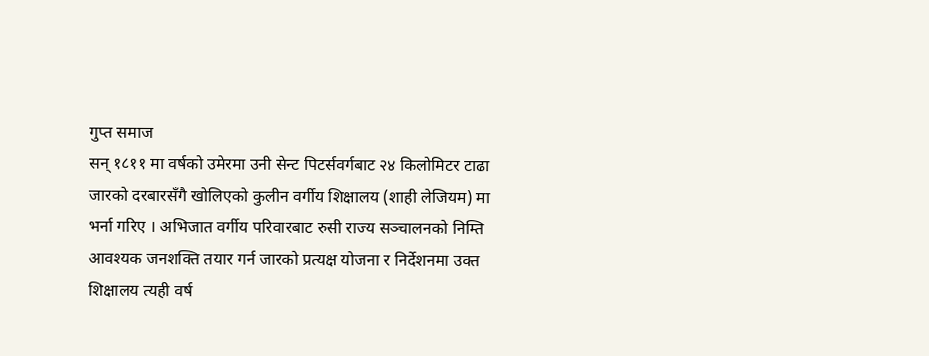गुप्त समाज
सन् १८११ मा वर्षको उमेरमा उनी सेन्ट पिटर्सवर्गबाट २४ किलोमिटर टाढा जारको दरबारसँगै खोलिएको कुलीन वर्गीय शिक्षालय (शाही लेजियम) मा भर्ना गरिए । अभिजात वर्गीय परिवारबाट रुसी राज्य सञ्चालनको निम्ति आवश्यक जनशक्ति तयार गर्न जारको प्रत्यक्ष योजना र निर्देशनमा उक्त शिक्षालय त्यही वर्ष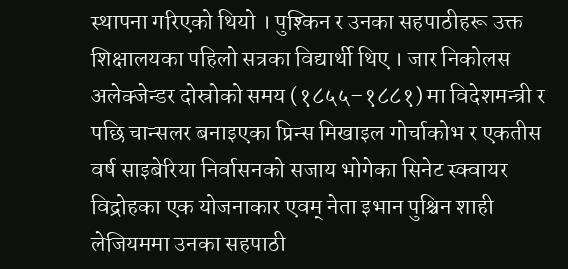स्थापना गरिएको थियो । पुश्किन र उनका सहपाठीहरू उक्त शिक्षालयका पहिलो सत्रका विद्यार्थी थिए । जार निकोलस अलेक्जेन्डर दोस्रोको समय (१८५५–१८८१) मा विदेशमन्त्री र पछि चान्सलर बनाइएका प्रिन्स मिखाइल गोर्चाकोभ र एकतीस वर्ष साइबेरिया निर्वासनको सजाय भोगेका सिनेट स्क्वायर विद्रोहका एक योजनाकार एवम् नेता इभान पुश्चिन शाही लेजियममा उनका सहपाठी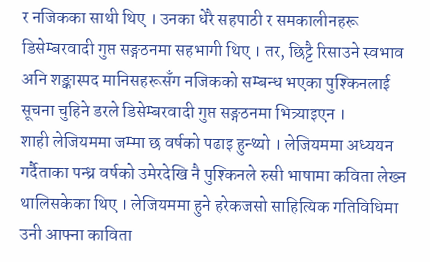र नजिकका साथी थिए । उनका धेरै सहपाठी र समकालीनहरू डिसेम्बरवादी गुप्त सङ्गठनमा सहभागी थिए । तर, छिट्टै रिसाउने स्वभाव अनि शङ्कास्पद मानिसहरूसँग नजिकको सम्बन्ध भएका पुश्किनलाई सूचना चुहिने डरले डिसेम्बरवादी गुप्त सङ्गठनमा भित्र्याइएन ।
शाही लेजियममा जम्मा छ वर्षको पढाइ हुन्थ्यो । लेजियममा अध्ययन गर्दैताका पन्ध्र वर्षको उमेरदेखि नै पुश्किनले रुसी भाषामा कविता लेख्न थालिसकेका थिए । लेजियममा हुने हरेकजसो साहित्यिक गतिविधिमा उनी आफ्ना काविता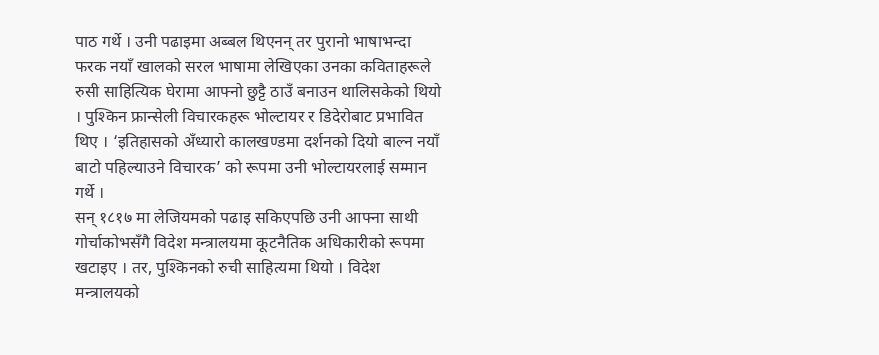पाठ गर्थे । उनी पढाइमा अब्बल थिएनन् तर पुरानो भाषाभन्दा फरक नयाँ खालको सरल भाषामा लेखिएका उनका कविताहरूले रुसी साहित्यिक घेरामा आफ्नो छुट्टै ठाउँ बनाउन थालिसकेको थियो । पुश्किन फ्रान्सेली विचारकहरू भोल्टायर र डिदेरोबाट प्रभावित थिए । ‘इतिहासको अँध्यारो कालखण्डमा दर्शनको दियो बाल्न नयाँ बाटो पहिल्याउने विचारक’ को रूपमा उनी भोल्टायरलाई सम्मान गर्थे ।
सन् १८१७ मा लेजियमको पढाइ सकिएपछि उनी आफ्ना साथी गोर्चाकोभसँगै विदेश मन्त्रालयमा कूटनैतिक अधिकारीको रूपमा खटाइए । तर, पुश्किनको रुची साहित्यमा थियो । विदेश मन्त्रालयको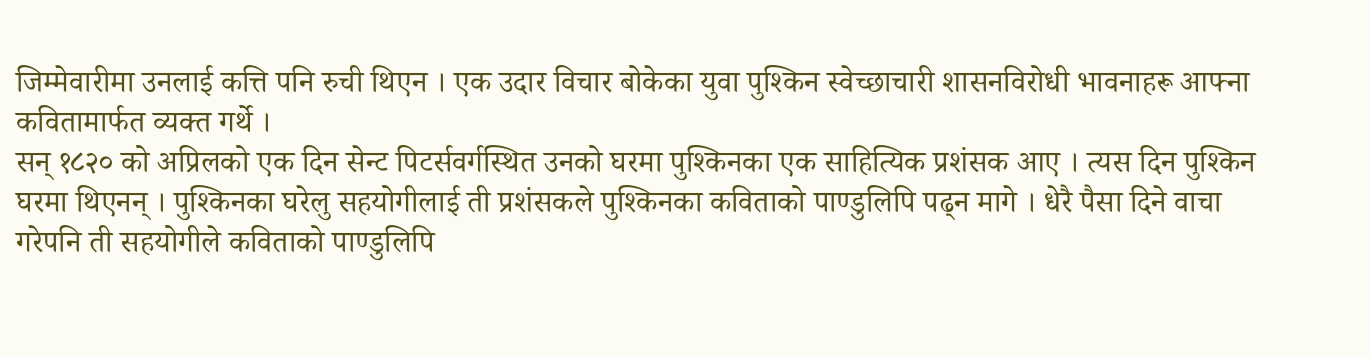जिम्मेवारीमा उनलाई कत्ति पनि रुची थिएन । एक उदार विचार बोकेका युवा पुश्किन स्वेच्छाचारी शासनविरोधी भावनाहरू आफ्ना कवितामार्फत व्यक्त गर्थे ।
सन् १८२० को अप्रिलको एक दिन सेन्ट पिटर्सवर्गस्थित उनको घरमा पुश्किनका एक साहित्यिक प्रशंसक आए । त्यस दिन पुश्किन घरमा थिएनन् । पुश्किनका घरेलु सहयोगीलाई ती प्रशंसकले पुश्किनका कविताको पाण्डुलिपि पढ्न मागे । धेरै पैसा दिने वाचा गरेपनि ती सहयोगीले कविताको पाण्डुलिपि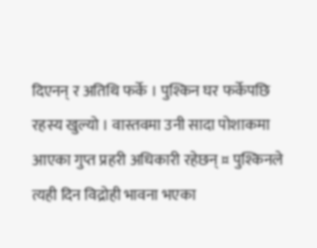दिएनन् र अतिथि फर्के । पुश्किन घर फर्केपछि रहस्य खुल्यो । वास्तवमा उनी सादा पोशाकमा आएका गुप्त प्रहरी अधिकारी रहेछन् ¤ पुश्किनले त्यही दिन विद्रोही भावना भएका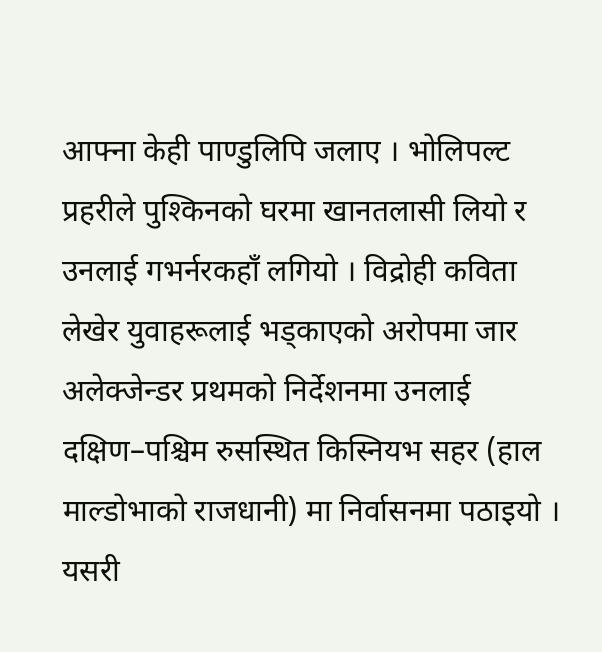आफ्ना केही पाण्डुलिपि जलाए । भोलिपल्ट प्रहरीले पुश्किनको घरमा खानतलासी लियो र उनलाई गभर्नरकहाँ लगियो । विद्रोही कविता लेखेर युवाहरूलाई भड्काएको अरोपमा जार अलेक्जेन्डर प्रथमको निर्देशनमा उनलाई दक्षिण–पश्चिम रुसस्थित किस्नियभ सहर (हाल माल्डोभाको राजधानी) मा निर्वासनमा पठाइयो । यसरी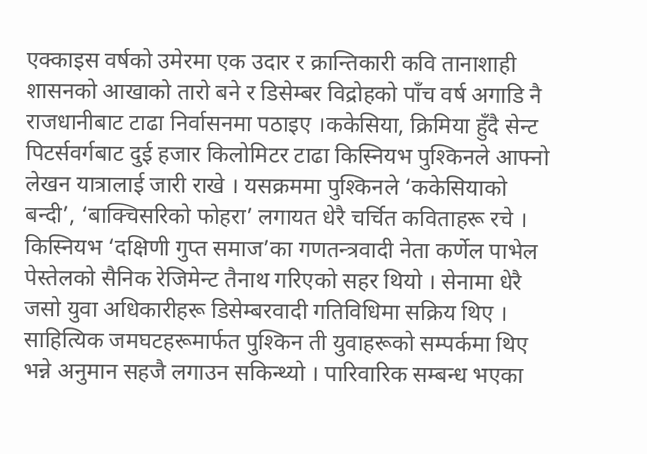एक्काइस वर्षको उमेरमा एक उदार र क्रान्तिकारी कवि तानाशाही शासनको आखाको तारो बने र डिसेम्बर विद्रोहको पाँच वर्ष अगाडि नै राजधानीबाट टाढा निर्वासनमा पठाइए ।ककेसिया, क्रिमिया हुँदै सेन्ट पिटर्सवर्गबाट दुई हजार किलोमिटर टाढा किस्नियभ पुश्किनले आफ्नो लेखन यात्रालाई जारी राखे । यसक्रममा पुश्किनले ‘ककेसियाको बन्दी’, ‘बाक्चिसरिको फोहरा’ लगायत धेरै चर्चित कविताहरू रचे । किस्नियभ ‘दक्षिणी गुप्त समाज’का गणतन्त्रवादी नेता कर्णेल पाभेल पेस्तेलको सैनिक रेजिमेन्ट तैनाथ गरिएको सहर थियो । सेनामा धेरै जसो युवा अधिकारीहरू डिसेम्बरवादी गतिविधिमा सक्रिय थिए । साहित्यिक जमघटहरूमार्फत पुश्किन ती युवाहरूको सम्पर्कमा थिए भन्ने अनुमान सहजै लगाउन सकिन्थ्यो । पारिवारिक सम्बन्ध भएका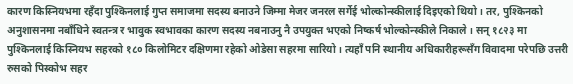कारण किस्नियभमा रहँदा पुश्किनलाई गुप्त समाजमा सदस्य बनाउने जिम्मा मेजर जनरल सर्गेई भोल्कोन्स्कीलाई दिइएको थियो । तर, पुश्किनको अनुशासनमा नबाँधिने स्वतन्त्र र भावुक स्वभावका कारण सदस्य नबनाउनु नै उपयुक्त भएको निष्कर्ष भोल्कोन्स्कीले निकाले । सन् १८२३ मा पुश्किनलाई किस्नियभ सहरको १८० किलोमिटर दक्षिणमा रहेको ओडेसा सहरमा सारियो । त्यहाँ पनि स्थानीय अधिकारीहरूसँग विवादमा परेपछि उत्तरी रुसको पिस्कोभ सहर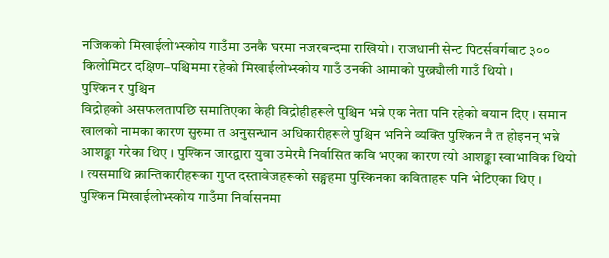नजिकको मिखाईलोभ्स्कोय गाउँमा उनकै घरमा नजरबन्दमा राखियो । राजधानी सेन्ट पिटर्सवर्गबाट ३०० किलोमिटर दक्षिण–पश्चिममा रहेको मिखाईलोभ्स्कोय गाउँ उनकी आमाको पुख्र्यौली गाउँ थियो ।
पुश्किन र पुश्चिन
विद्रोहको असफलतापछि समातिएका केही विद्रोहीहरूले पुश्चिन भन्ने एक नेता पनि रहेको बयान दिए । समान खालको नामका कारण सुरुमा त अनुसन्धान अधिकारीहरूले पुश्चिन भनिने व्यक्ति पुश्किन नै त होइनन् भन्ने आशङ्का गरेका थिए । पुश्किन जारद्वारा युवा उमेरमै निर्वासित कवि भएका कारण त्यो आशङ्का स्वाभाविक थियो । त्यसमाथि क्रान्तिकारीहरूका गुप्त दस्तावेजहरूको सङ्ग्रहमा पुस्किनका कविताहरू पनि भेटिएका थिए ।
पुश्किन मिखाईलोभ्स्कोय गाउँमा निर्वासनमा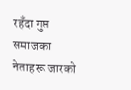रहँदा गुप्त समाजका नेताहरू जारको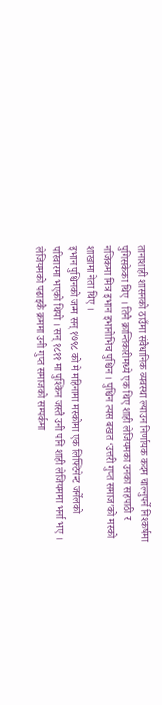तानाशाही शासनको ठाउँमा संवैधानिक व्यवस्था ल्याउन निर्णायक कदम चाल्नुपर्ने निश्कर्षमा पुगिसकेका थिए । तिनै क्रान्तिकारीमध्ये एक थिए शाही लेजियमका उनका सहपाठी र नजिकमा मित्र इभान इभानोभिच पुश्चिन । पुश्चिन त्यस बखत ‘उत्तरी गुप्त समाज’को मस्को शाखामा नेता थिए ।
इभान पुश्चिनको जन्म सन् १७९८ को मे महिनामा मस्कोमा एक लिफ्टिनेन्ट जर्नेलको परिवारमा भएको थियो । सन् १८११ मा पुश्किन जस्तै उनी पनि शाही लेजियममा भर्ना भए । लेजियमको पढाइकै क्रममा उनी गुप्त समाजको सम्पर्कमा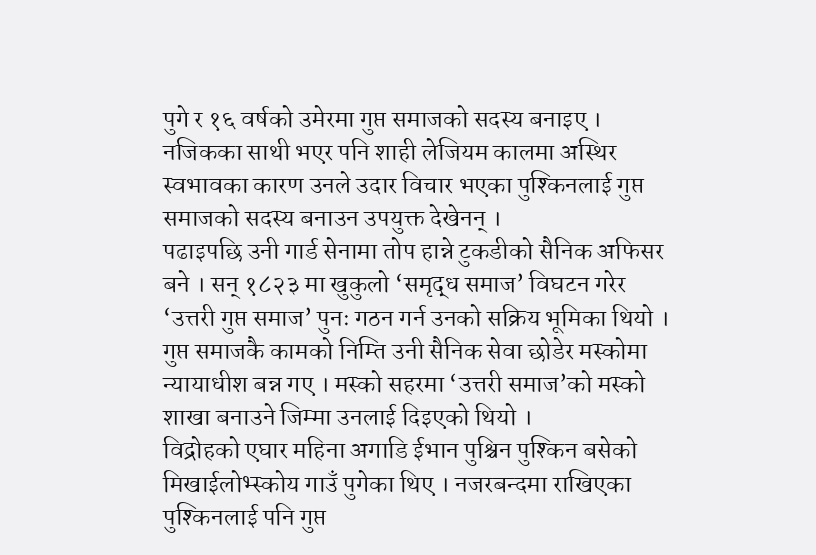पुगे र १६ वर्षको उमेरमा गुप्त समाजको सदस्य बनाइए । नजिकका साथी भएर पनि शाही लेजियम कालमा अस्थिर स्वभावका कारण उनले उदार विचार भएका पुश्किनलाई गुप्त समाजको सदस्य बनाउन उपयुक्त देखेनन् ।
पढाइपछि उनी गार्ड सेनामा तोप हान्ने टुकडीको सैनिक अफिसर बने । सन् १८२३ मा खुकुलो ‘समृद्ध समाज’ विघटन गरेर ‘उत्तरी गुप्त समाज’ पुनः गठन गर्न उनको सक्रिय भूमिका थियो । गुप्त समाजकै कामको निम्ति उनी सैनिक सेवा छोडेर मस्कोमा न्यायाधीश बन्न गए । मस्को सहरमा ‘उत्तरी समाज’को मस्को शाखा बनाउने जिम्मा उनलाई दिइएको थियो ।
विद्रोहको एघार महिना अगाडि ईभान पुश्चिन पुश्किन बसेको मिखाईलोभ्स्कोय गाउँ पुगेका थिए । नजरबन्दमा राखिएका पुश्किनलाई पनि गुप्त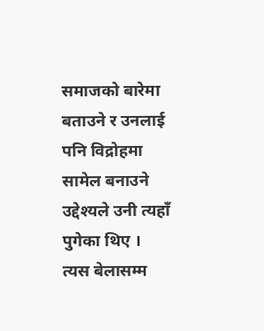समाजको बारेमा बताउने र उनलाई पनि विद्रोहमा सामेल बनाउने उद्देश्यले उनी त्यहाँ पुगेका थिए । त्यस बेलासम्म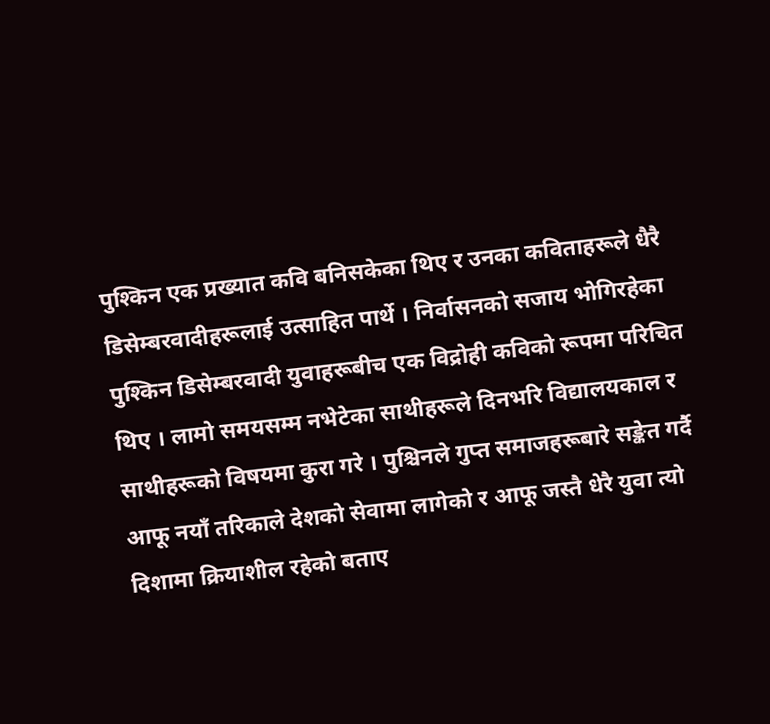पुश्किन एक प्रख्यात कवि बनिसकेका थिए र उनका कविताहरूले धैरै डिसेम्बरवादीहरूलाई उत्साहित पार्थे । निर्वासनको सजाय भोगिरहेका पुश्किन डिसेम्बरवादी युवाहरूबीच एक विद्रोही कविको रूपमा परिचित थिए । लामो समयसम्म नभेटेका साथीहरूले दिनभरि विद्यालयकाल र साथीहरूको विषयमा कुरा गरे । पुश्चिनले गुप्त समाजहरूबारे सङ्केत गर्दै आफू नयाँ तरिकाले देशको सेवामा लागेको र आफू जस्तै धेरै युवा त्यो दिशामा क्रियाशील रहेको बताए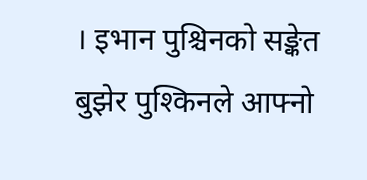। इभान पुश्चिनको सङ्केत बुझेर पुश्किनले आफ्नो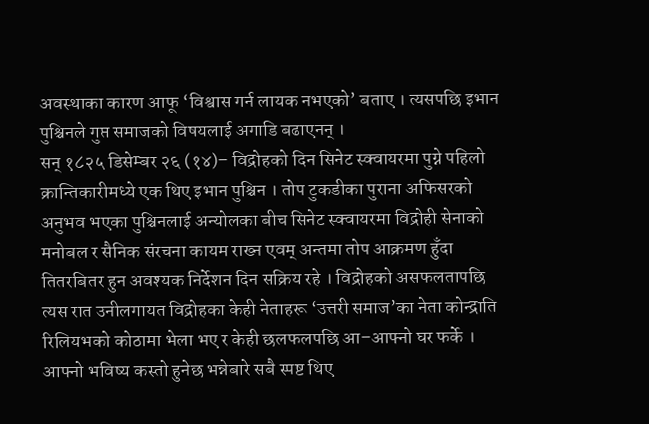अवस्थाका कारण आफू ‘विश्वास गर्न लायक नभएको’ बताए । त्यसपछि इभान पुश्चिनले गुप्त समाजको विषयलाई अगाडि बढाएनन् ।
सन् १८२५ डिसेम्बर २६ (१४)– विद्रोहको दिन सिनेट स्क्वायरमा पुग्ने पहिलो क्रान्तिकारीमध्ये एक थिए इभान पुश्चिन । तोप टुकडीका पुराना अफिसरको अनुभव भएका पुश्चिनलाई अन्योलका बीच सिनेट स्क्वायरमा विद्रोही सेनाको मनोबल र सैनिक संरचना कायम राख्न एवम् अन्तमा तोप आक्रमण हुँदा तितरबितर हुन अवश्यक निर्देशन दिन सक्रिय रहे । विद्रोहको असफलतापछि त्यस रात उनीलगायत विद्रोहका केही नेताहरू ‘उत्तरी समाज’का नेता कोन्द्राति रिलियभको कोठामा भेला भए र केही छलफलपछि आ–आफ्नो घर फर्के । आफ्नो भविष्य कस्तो हुनेछ भन्नेबारे सबै स्पष्ट थिए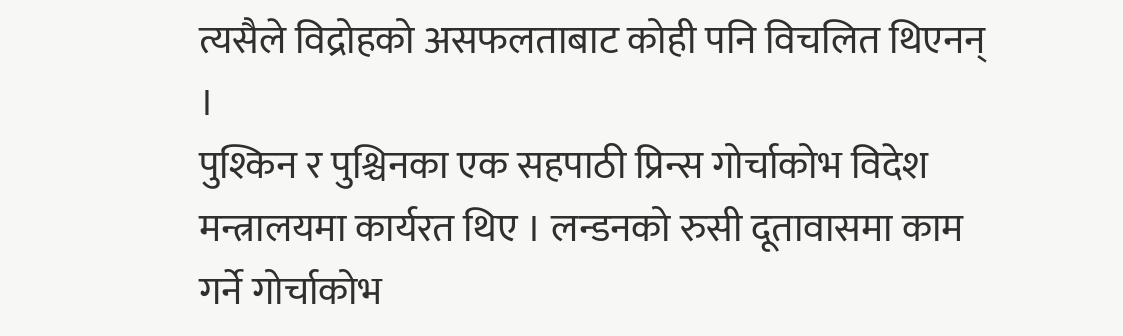त्यसैले विद्रोहको असफलताबाट कोही पनि विचलित थिएनन् ।
पुश्किन र पुश्चिनका एक सहपाठी प्रिन्स गोर्चाकोभ विदेश मन्त्रालयमा कार्यरत थिए । लन्डनको रुसी दूतावासमा काम गर्ने गोर्चाकोभ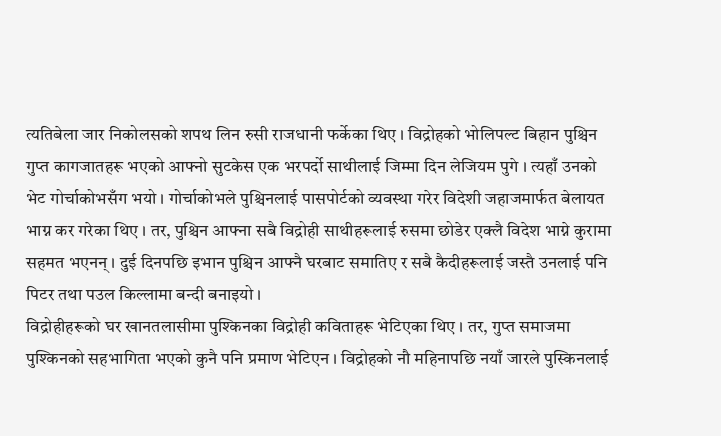त्यतिबेला जार निकोलसको शपथ लिन रुसी राजधानी फर्केका थिए । विद्रोहको भोलिपल्ट बिहान पुश्चिन गुप्त कागजातहरू भएको आफ्नो सुटकेस एक भरपर्दो साथीलाई जिम्मा दिन लेजियम पुगे । त्यहाँ उनको भेट गोर्चाकोभसँग भयो । गोर्चाकोभले पुश्चिनलाई पासपोर्टको व्यवस्था गरेर विदेशी जहाजमार्फत बेलायत भाग्न कर गरेका थिए । तर, पुश्चिन आफ्ना सबै विद्रोही साथीहरूलाई रुसमा छोडेर एक्लै विदेश भाग्ने कुरामा सहमत भएनन् । दुई दिनपछि इभान पुश्चिन आफ्नै घरबाट समातिए र सबै कैदीहरूलाई जस्तै उनलाई पनि पिटर तथा पउल किल्लामा बन्दी बनाइयो ।
विद्रोहीहरूको घर खानतलासीमा पुश्किनका विद्रोही कविताहरू भेटिएका थिए । तर, गुप्त समाजमा पुश्किनको सहभागिता भएको कुनै पनि प्रमाण भेटिएन । विद्रोहको नौ महिनापछि नयाँ जारले पुस्किनलाई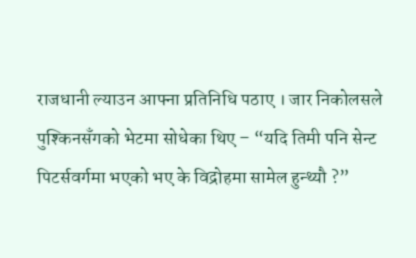राजधानी ल्याउन आफ्ना प्रतिनिधि पठाए । जार निकोलसले पुश्किनसँगको भेटमा सोधेका थिए – “यदि तिमी पनि सेन्ट पिटर्सवर्गमा भएको भए के विद्रोहमा सामेल हुन्थ्यौ ?”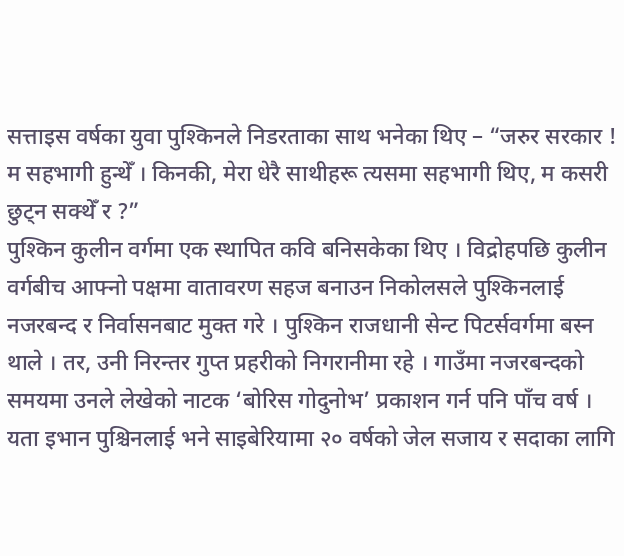सत्ताइस वर्षका युवा पुश्किनले निडरताका साथ भनेका थिए – “जरुर सरकार ! म सहभागी हुन्थेँ । किनकी, मेरा धेरै साथीहरू त्यसमा सहभागी थिए, म कसरी छुट्न सक्थेँ र ?”
पुश्किन कुलीन वर्गमा एक स्थापित कवि बनिसकेका थिए । विद्रोहपछि कुलीन वर्गबीच आफ्नो पक्षमा वातावरण सहज बनाउन निकोलसले पुश्किनलाई नजरबन्द र निर्वासनबाट मुक्त गरे । पुश्किन राजधानी सेन्ट पिटर्सवर्गमा बस्न थाले । तर, उनी निरन्तर गुप्त प्रहरीको निगरानीमा रहे । गाउँमा नजरबन्दको समयमा उनले लेखेको नाटक ‘बोरिस गोदुनोभ’ प्रकाशन गर्न पनि पाँच वर्ष ।
यता इभान पुश्चिनलाई भने साइबेरियामा २० वर्षको जेल सजाय र सदाका लागि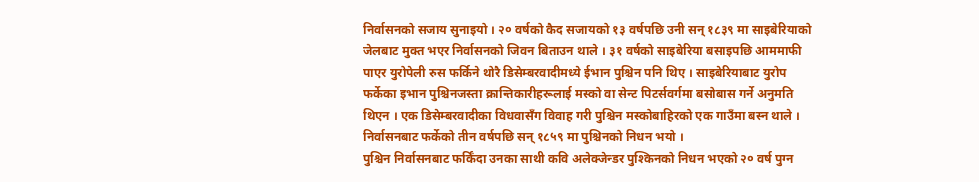निर्वासनको सजाय सुनाइयो । २० वर्षको कैद सजायको १३ वर्षपछि उनी सन् १८३९ मा साइबेरियाको जेलबाट मुक्त भएर निर्वासनको जिवन बिताउन थाले । ३१ वर्षको साइबेरिया बसाइपछि आममाफी पाएर युरोपेली रुस फर्किने थोरै डिसेम्बरवादीमध्ये ईभान पुश्चिन पनि थिए । साइबेरियाबाट युरोप फर्केका इभान पुश्चिनजस्ता क्रान्तिकारीहरूलाई मस्को वा सेन्ट पिटर्सवर्गमा बसोबास गर्ने अनुमति थिएन । एक डिसेम्बरवादीका विधवासँग विवाह गरी पुश्चिन मस्कोबाहिरको एक गाउँमा बस्न थाले । निर्वासनबाट फर्केको तीन वर्षपछि सन् १८५९ मा पुश्चिनको निधन भयो ।
पुश्चिन निर्वासनबाट फर्किँदा उनका साथी कवि अलेक्जेन्डर पुश्किनको निधन भएको २० वर्ष पुग्न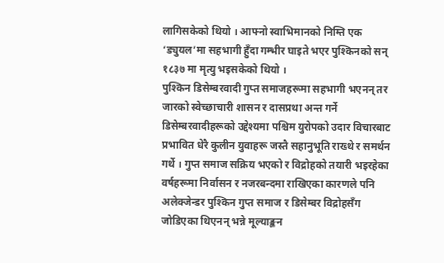लागिसकेको थियो । आफ्नो स्वाभिमानको निम्ति एक ‘ड्युयल’मा सहभागी हुँदा गम्भीर घाइते भएर पुश्किनको सन् १८३७ मा मृत्यु भइसकेको थियो ।
पुश्किन डिसेम्बरवादी गुप्त समाजहरूमा सहभागी भएनन् तर जारको स्वेच्छाचारी शासन र दासप्रथा अन्त गर्ने डिसेम्बरवादीहरूको उद्देश्यमा पश्चिम युरोपको उदार विचारबाट प्रभावित धेरै कुलीन युवाहरू जस्तै सहानुभूति राख्थे र समर्थन गर्थे । गुप्त समाज सक्रिय भएको र विद्रोहको तयारी भइरहेका वर्षहरूमा निर्वासन र नजरबन्दमा राखिएका कारणले पनि अलेक्जेन्डर पुश्किन गुप्त समाज र डिसेम्बर विद्रोहसँग जोडिएका थिएनन् भन्ने मूल्याङ्कन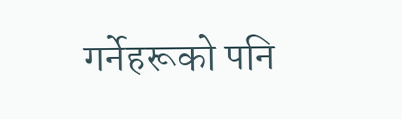गर्नेहरूको पनि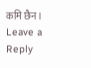कमि छैन ।
Leave a Reply